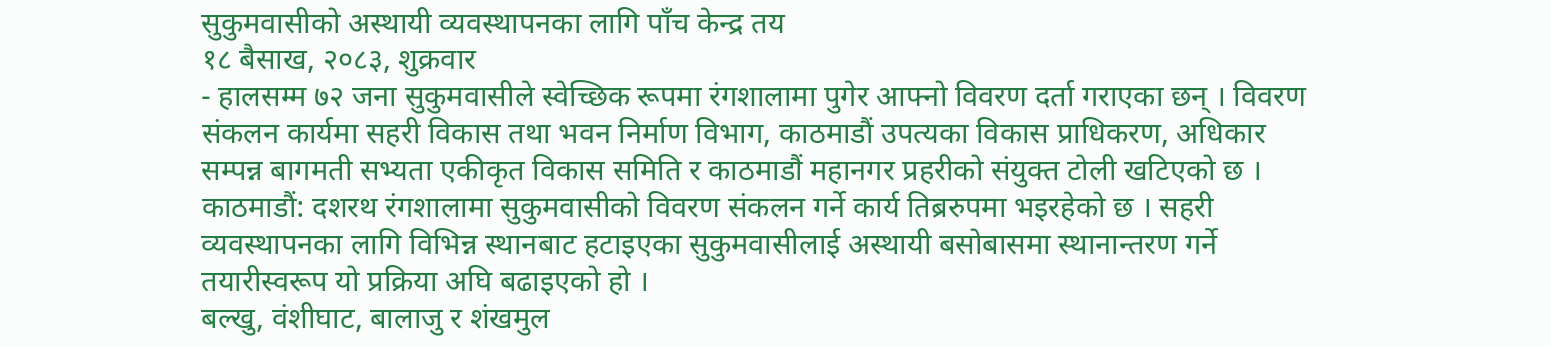सुकुमवासीको अस्थायी व्यवस्थापनका लागि पाँच केन्द्र तय
१८ बैसाख, २०८३, शुक्रवार
- हालसम्म ७२ जना सुकुमवासीले स्वेच्छिक रूपमा रंगशालामा पुगेर आफ्नो विवरण दर्ता गराएका छन् । विवरण संकलन कार्यमा सहरी विकास तथा भवन निर्माण विभाग, काठमाडौं उपत्यका विकास प्राधिकरण, अधिकार सम्पन्न बागमती सभ्यता एकीकृत विकास समिति र काठमाडौं महानगर प्रहरीको संयुक्त टोली खटिएको छ ।
काठमाडौं: दशरथ रंगशालामा सुकुमवासीको विवरण संकलन गर्ने कार्य तिब्ररुपमा भइरहेको छ । सहरी व्यवस्थापनका लागि विभिन्न स्थानबाट हटाइएका सुकुमवासीलाई अस्थायी बसोबासमा स्थानान्तरण गर्ने तयारीस्वरूप यो प्रक्रिया अघि बढाइएको हो ।
बल्खु, वंशीघाट, बालाजु र शंखमुल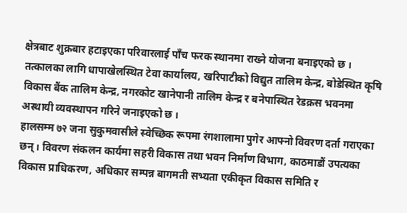क्षेत्रबाट शुक्रबार हटाइएका परिवारलाई पाँच फरक स्थानमा राख्ने योजना बनाइएको छ । तत्कालका लागि धापाखेलस्थित टेवा कार्यालय, खरिपाटीको विद्युत तालिम केन्द्र, बोडेस्थित कृषि विकास बैंक तालिम केन्द्र, नगरकोट खानेपानी तालिम केन्द्र र बनेपास्थित रेडक्रस भवनमा अस्थायी व्यवस्थापन गरिने जनाइएको छ ।
हालसम्म ७२ जना सुकुमवासीले स्वेच्छिक रूपमा रंगशालामा पुगेर आफ्नो विवरण दर्ता गराएका छन् । विवरण संकलन कार्यमा सहरी विकास तथा भवन निर्माण विभाग, काठमाडौं उपत्यका विकास प्राधिकरण, अधिकार सम्पन्न बागमती सभ्यता एकीकृत विकास समिति र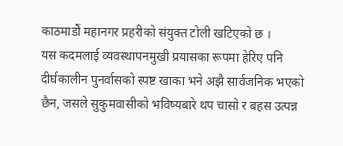काठमाडौं महानगर प्रहरीको संयुक्त टोली खटिएको छ ।
यस कदमलाई व्यवस्थापनमुखी प्रयासका रूपमा हेरिए पनि दीर्घकालीन पुनर्वासको स्पष्ट खाका भने अझै सार्वजनिक भएको छैन, जसले सुकुमवासीको भविष्यबारे थप चासो र बहस उत्पन्न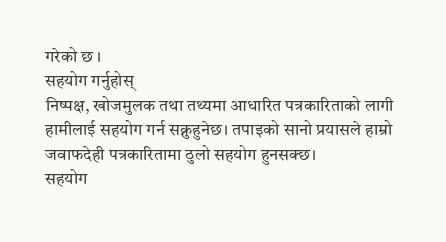गरेको छ ।
सहयोग गर्नुहोस्
निष्पक्ष, खोजमुलक तथा तथ्यमा आधारित पत्रकारिताको लागी हामीलाई सहयोग गर्न सक्नुहुनेछ। तपाइको सानो प्रयासले हाम्रो जवाफदेही पत्रकारितामा ठुलो सहयोग हुनसक्छ।
सहयोग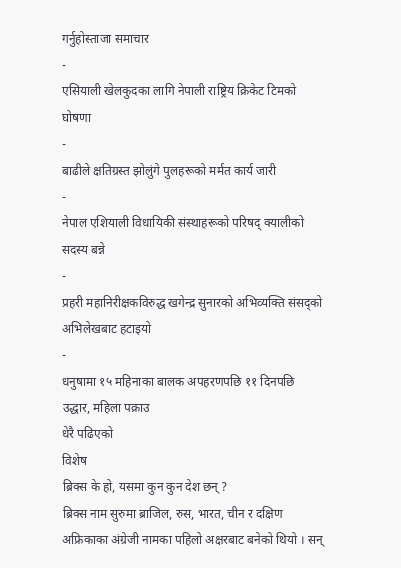गर्नुहोस्ताजा समाचार
-
एसियाली खेलकुदका लागि नेपाली राष्ट्रिय क्रिकेट टिमको घोषणा
-
बाढीले क्षतिग्रस्त झोलुंगे पुलहरूको मर्मत कार्य जारी
-
नेपाल एशियाली विधायिकी संस्थाहरूको परिषद् क्यालीको सदस्य बन्ने
-
प्रहरी महानिरीक्षकविरुद्ध खगेन्द्र सुनारको अभिव्यक्ति संसद्को अभिलेखबाट हटाइयो
-
धनुषामा १५ महिनाका बालक अपहरणपछि ११ दिनपछि उद्धार, महिला पक्राउ
धेरै पढिएको
विशेष
ब्रिक्स के हो, यसमा कुन कुन देश छन् ?
ब्रिक्स नाम सुरुमा ब्राजिल, रुस, भारत, चीन र दक्षिण अफ्रिकाका अंग्रेजी नामका पहिलो अक्षरबाट बनेको थियो । सन्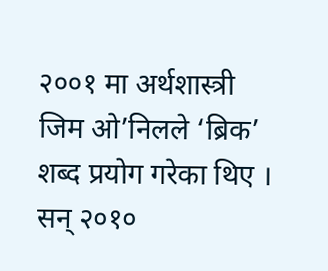२००१ मा अर्थशास्त्री जिम ओ’निलले ‘ब्रिक’ शब्द प्रयोग गरेका थिए । सन् २०१०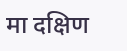मा दक्षिण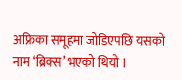अफ्रिका समूहमा जोडिएपछि यसको नाम ‘ब्रिक्स’ भएको थियो ।